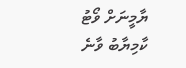ޔާމީނަށް ވޯޓު ކާމިޔާބު ވާނެ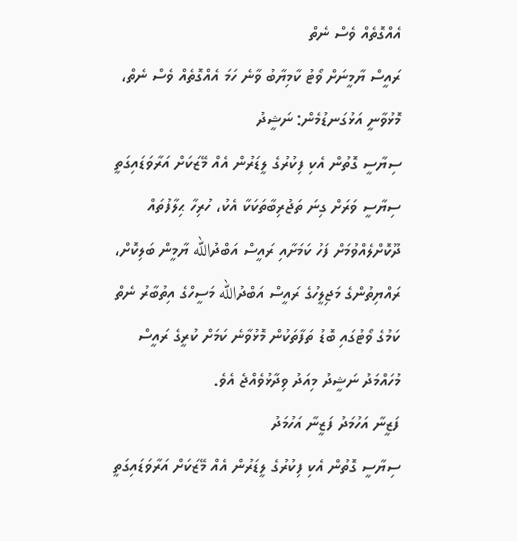އެއްގޮތެއް ވެސް ނެތް
ރައީސް ޔާމީނަށް ވޯޓު ކާމިޔާބު ވާނެ ހަމަ އެއްގޮތެއް ވެސް ނެތް، މޮޅުވާނީ އަޅުގަނޑުމެން: ނަޝީދު
ސިޔާސީ ގޮތުން އެކި ފިކުރުގެ ލީޑަރުން އެއް މޭޒަކަށް އަރާވަޑައިގަތީ ސިޔާސީ ވަރަށް ގިނަ ތަޖުރިބާތަކަކާ އެކު، ހުރިހާ ޙިލާފުތައް ދޫކޮށްލެއްވުމަށް ފަހު ކަމަށާއި ރައީސް އަބްދުالله ޔާމީން ބަލިކޮށް، ރައްޔިތުންގެ މަޖިލީހުގެ ރައީސް އަބްދުالله މަސީހްގެ އިތުބާރު ނެތް ކަމުގެ ވޯޓުގައި ބޮޑު ތަފާތަކުން މޮޅުވާނެ ކަމަށް ކުރީގެ ރައީސް މުހައްމަދު ނަޝީދު މިއަދު ވިދާޅުވެއްޖެ އެވެ.
ފަޒީނާ އަހުމަދު ފަޒީނާ އަހުމަދު
ސިޔާސީ ގޮތުން އެކި ފިކުރުގެ ލީޑަރުން އެއް މޭޒަކަށް އަރާވަޑައިގަތީ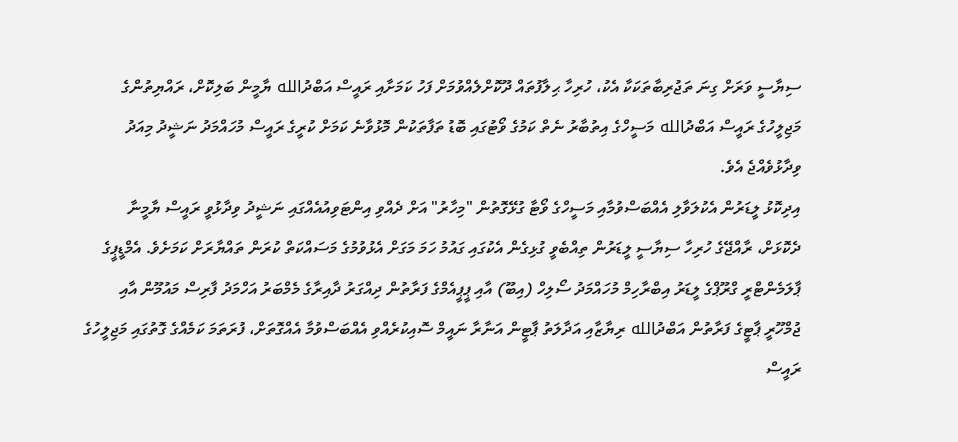ސިޔާސީ ވަރަށް ގިނަ ތަޖުރިބާތަކަކާ އެކު، ހުރިހާ ޙިލާފުތައް ދޫކޮށްލެއްވުމަށް ފަހު ކަމަށާއި ރައީސް އަބްދުالله ޔާމީން ބަލިކޮށް، ރައްޔިތުންގެ މަޖިލީހުގެ ރައީސް އަބްދުالله މަސީހްގެ އިތުބާރު ނެތް ކަމުގެ ވޯޓުގައި ބޮޑު ތަފާތަކުން މޮޅުވާނެ ކަމަށް ކުރީގެ ރައީސް މުހައްމަދު ނަޝީދު މިއަދު ވިދާޅުވެއްޖެ އެވެ.
އިދިކޮޅު ލީޑަރުން އެކުލަވާލި އެއްބަސްވުމާއި މަސީހްގެ ވޯޓާ ގުޅޭގޮތުން "މިހާރު" އަށް ދެއްވި އިންޓަވިއުއެއްގައި ނަޝީދު ވިދާޅުވީ ރައީސް ޔާމީނާ ދެކޮޅަށް، ރާއްޖޭގެ ހުރިހާ ސިޔާސީ ލީޑަރުން ތިއްބެވީ ގުޅިގެން އެކުގައި ގައުމު ހަމަ މަގަށް އެޅުވުމުގެ މަސައްކަތް ކުރަން ތައްޔާރަށް ކަމަށެވެ. އެމްޑީޕީގެ ޕާލަމެންޓްރީ ގްރޫޕްގެ ލީޑަރު އިބްރާހިމް މުހައްމަދު ސޯލިހް (އިބޫ) އާއި ޕީޕީއެމްގެ ފަރާތުން ދިއްގަރު ދާއިރާގެ މެމްބަރު އަހްމަދު ފާރިސް މައުމޫން އާއި ޖުމްހޫރީ ޕާޓީގެ ފަރާތުން އަބްދުالله ރިޔާޒާއި އަދާލަތު ޕާޓީން އަނާރާ ނައީމް ސޮއިކުރެއްވި އެއްބަސްވުމާ އެއްގޮތަށް، ފުރަތަމަ ކަމެއްގެ ގޮތުގައި މަޖިލީހުގެ ރައީސް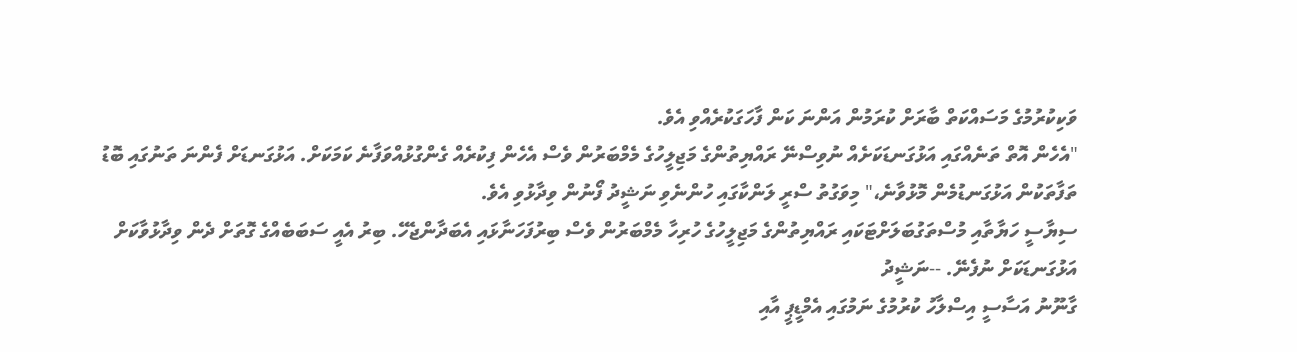ވަކިކުރުމުގެ މަސައްކަތް ބާރަށް ކުރަމުން އަންނަ ކަން ފާހަގަކުރެއްވި އެވެ.
"އެހެން އޮތް ތަނެއްގައި އަޅުގަނޑަކަށެއް ނުވިސްނޭ ރައްޔިތުންގެ މަޖިލީހުގެ މެމްބަރުން ވެސް އެހެން ފިކުރެއް ގެންގުޅުއްވަފާނެ ކަމަކަށް. އަޅުގަނޑަށް ފެންނަ ތަނުގައި ބޮޑު ތަފާތަކުން އަޅުގަނޑުމެން މޮޅުވާނެ،" މިވަގުތު ސްރީ ލަންކާގައި ހުންނެވި ނަޝީދު ފޯނުން ވިދާޅުވި އެވެ.
ސިޔާސީ ހަޔާތާއި މުސްތަގުބަލަށްޓަކައި ރައްޔިތުންގެ މަޖިލީހުގެ ހުރިހާ މެމްބަރުން ވެސް ބިރުފަހަނާޅައި އެބަދާންޖެހޭ. ބިރު އެއީ ސަބަބެއްގެ ގޮތަށް ދެން ވިދާޅުވާކަށް އަޅުގަނޑަކަށް ނުފެނޭ. --ނަޝީދު
ގާނޫނު އަސާސީ އިސްލާހު ކުރުމުގެ ނަމުގައި އެމްޑީޕީ އާއި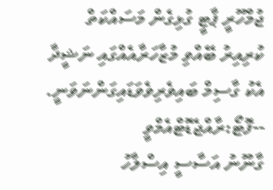ޖުމްހޫރީ ޕާޓީ ގުޅިގެން މަސައްކަތް ކުރިއިރު ބޭއްވި މުޒާހަރާއެއްގައި ނަޝީދާ އެކު ގާސިމް ބައިވެރިވެވަޑައިގަންނަވަނީ. --ފޮޓޯ:ރާއްޖެޑޮޓްއެމްވީ
ގާނޫނު އަސާސީ އިސްލާހު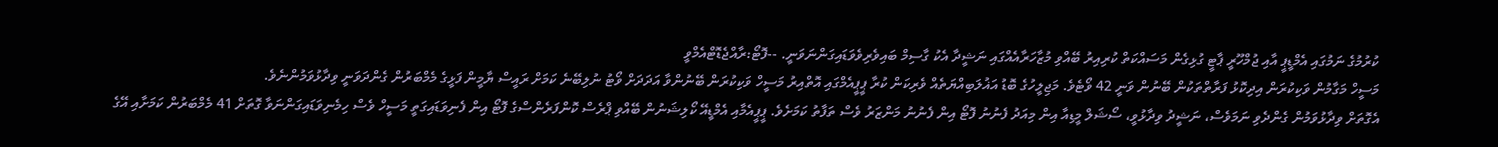ކުރުމުގެ ނަމުގައި އެމްޑީޕީ އާއި ޖުމްހޫރީ ޕާޓީ ގުޅިގެން މަސައްކަތް ކުރިއިރު ބޭއްވި މުޒާހަރާއެއްގައި ނަޝީދާ އެކު ގާސިމް ބައިވެރިވެވަޑައިގަންނަވަނީ. --ފޮޓޯ:ރާއްޖެޑޮޓްއެމްވީ
މަސީހް މަގާމުން ވަކިކުރަން އިދިކޮޅު ފަރާތްތަކުން ބޭނުން ވަނީ 42 ވޯޓެވެ. މަޖިލީހުގެ ބޮޑު އަޣުލަބިއްޔަތެއް ވެރިކަން ކުރާ ޕީޕީއެމްގައި އޮތްއިރު މަސީހް ވަކިކުރަން ބޭނުންވާ އަދަދަށް ވޯޓު ނުލިބޭނެ ކަމަށް ރައީސް ޔާމީން ފަޅީގެ މެމްބަރުން ގެންދަވަނީ ވިދާޅުވަމުންނެވެ.
އެގޮތަށް ވިދާޅުވަމުން ގެންދެވި ނަމަވެސް، ނަޝީދު ވިދާޅުވީ، ސޯޝަލް މީޑިއާ އިން މިއަދު ފެނުނު ފޮޓޯ އިން ފެނުނު މަންޒަރު ވެސް ތަފާތު ކަމަށެވެ. ޕީޕީއެމާއި އެމްޑީއޭ ކޯލިޝަނުން ބޭއްވި ޕްރެސް ކޮންފަރެންސްގެ ފޮޓޯ އިން ފެނިވަޑައިގަތީ މަސީހް ވެސް ހިމެނިވަޑައިގަންނަވާ ގޮތަށް 41 މެމްބަރުން ކަމަށާއި އޭގެ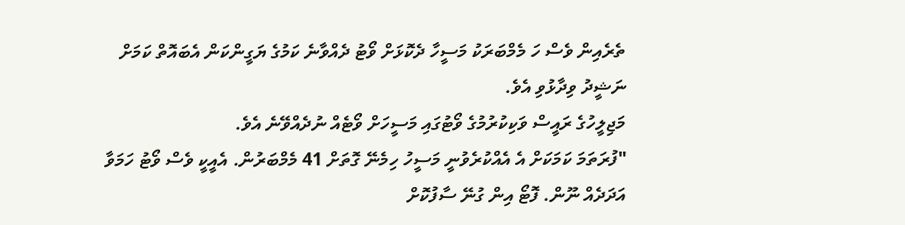ތެރެއިން ވެސް ހަ މެމްބަރަކު މަސީހާ ދެކޮޅަށް ވޯޓު ދެއްވާނެ ކަމުގެ ޔަގީންކަން އެބައޮތް ކަމަށް ނަޝީދު ވިދާޅުވި އެވެ.
މަޖިލީހުގެ ރައީސް ވަކިކުރުމުގެ ވޯޓުގައި މަސީހަށް ވޯޓެއް ނުދެއްވޭނެ އެވެ.
"ފުރަތަމަ ކަމަކަށް އެ އެއްކުރެވުނީ މަސީހު ހިމެނޭ ގޮތަށް 41 މެމްބަރުން. އެއީކީ ވެސް ވޯޓު ހަމަވާ އަދަދެއް ނޫން. ފޮޓޯ އިން ގުނޭ ސާފުކޮށް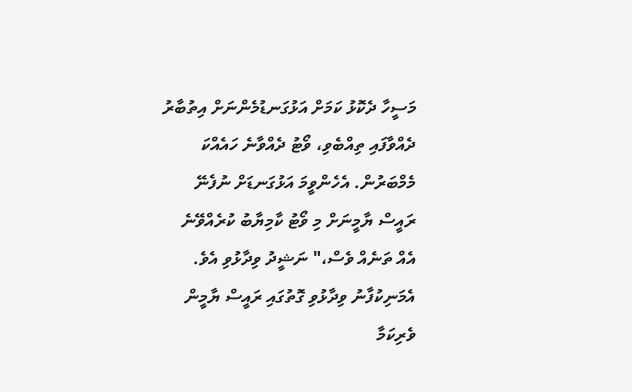މަސީހާ ދެކޮޅު ކަމަށް އަޅުގަނޑުމެންނަށް އިތުބާރު ދެއްވާފައި ތިއްބެވި، ވޯޓު ދެއްވާނެ ހައެއްކަ މެމްބަރުން. އެހެންވީމަ އަޅުގަނޑަށް ނުފެނޭ ރައީސް ޔާމީނަށް މި ވޯޓު ކާމިޔާބު ކުރެއްވޭނެ އެއް ތަނެއް ވެސް،" ނަޝީދު ވިދާޅުވި އެވެ.
އެމަނިކުފާނު ވިދާޅުވި ގޮތުގައި ރައީސް ޔާމީން ވެރިކަމާ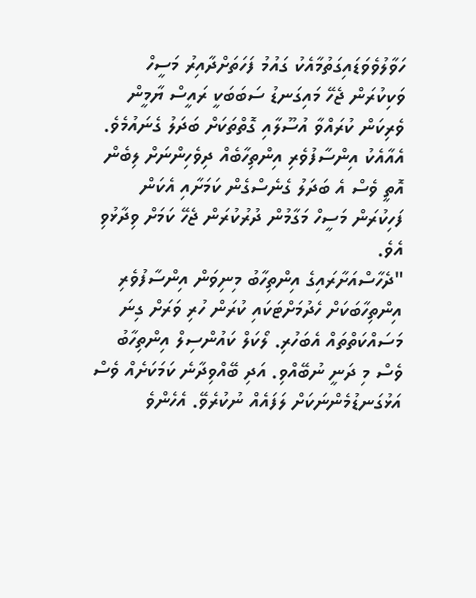ހަވާލުވެވަޑައިގަތުމާއެކު ގައުމު ފަހަތަށްދާއިރު މަސީހް ވަކިކުރަން ޖެހޭ މައިގަނޑު ސަބަބަކީ ރައީސް ޔާމީން ވެރިކަން ކުރައްވާ އުސޫލާއި ގޮތްތަކަށް ބަދަލު ގެނައުމެވެ. އެއާއެކު އިންސާފުވެރި އިންތިހާބެއް ދިވެހިންނަށް ލިބެން އޮތީ ވެސް އެ ބަދަލު ގެނެސްގެން ކަމަށާއި އެކަން ފަހިކުރަން މަސީހް މަގާމުން ދުރުކުރަން ޖެހޭ ކަމަށް ވިދާޅުވި އެވެ.
"ދެހާސްއަށާރައިގެ އިންތިހާބު މިނިވަން އިންސާފުވެރި އިންތިހާބަކަށް ހެދުމަށްޓަކައި ކުރަން ހުރި ވަރަށް ގިނަ މަސައްކަތްތައް އެބަހުރި. ލޯކަލް ކައުންސިލް އިންތިހާބު ވެސް މި ދަނީ ނުބޭއްވި. އަދި ބޭއްވިދާނެ ކަމަކަށެއް ވެސް އަޅުގަނޑުމެންނަކަށް ލަފައެއް ނުކުރެވޭ. އެހެންވެ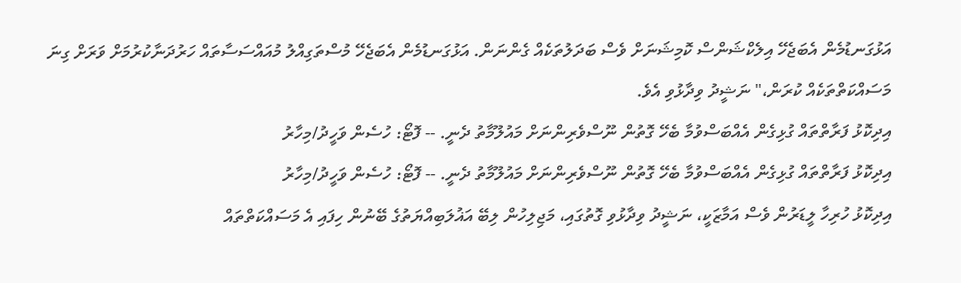އަޅުގަނޑުމެން އެބަޖެހޭ އިލެކްޝަންސް ކޮމިޝަނަށް ވެސް ބަދަލުތަކެއް ގެންނަން. އަޅުގަނޑުމެން އެބަޖެހޭ މުސްތަގިއްލު މުއައްސަސާތައް ހަރުދަނާކުރުމަށް ވަރަށް ގިނަ މަސައްކަތްތަކެއް ކުރަން،" ނަޝީދު ވިދާޅުވި އެވެ.
އިދިކޮޅު ފަރާތްތައް ގުޅިގެން އެއްބަސްވުމާ ބެހޭ ގޮތުން ނޫސްވެރިންނަށް މައުލޫމާތު ދެނީ. -- ފޮޓޯ: ހުސެން ވަހީދު/މިހާރު
އިދިކޮޅު ފަރާތްތައް ގުޅިގެން އެއްބަސްވުމާ ބެހޭ ގޮތުން ނޫސްވެރިންނަށް މައުލޫމާތު ދެނީ. -- ފޮޓޯ: ހުސެން ވަހީދު/މިހާރު
އިދިކޮޅު ހުރިހާ ލީޑަރުން ވެސް އަމާޒަކީ، ނަޝީދު ވިދާޅުވި ގޮތުގައި، މަޖިލިހުން ލިބޭ އަޣުލަބިއްޔަތުގެ ބޭނުން ހިފައި އެ މަސައްކަތްތައް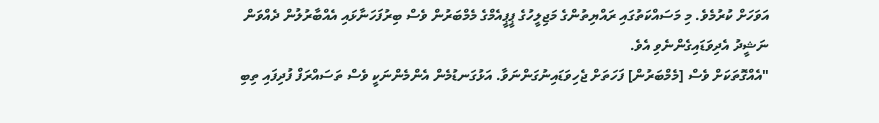އަވަހަށް ކުރުމެވެ. މި މަސައްކަތުގައި ރައްޔިތުންގެ މަޖިލީހުގެ ޕީޕީއެމްގެ މެމްބަރުން ވެސް ބިރުފަހަނާޅައި އެއްބާރުލުން ދެއްވަން ނަޝީދު އެދިވަޑައިގެންނެވި އެވެ.
"އެއްގޮތަކަށް ވެސް [މެމްބަރުން] ފަހަތަށް ޖެހިވަޑައިނުގަންނަވާ. އަޅުގަނޑުމެން އެންމެންނަކީ ވެސް ތަސައްރަފް ފުދިފައި ތިބި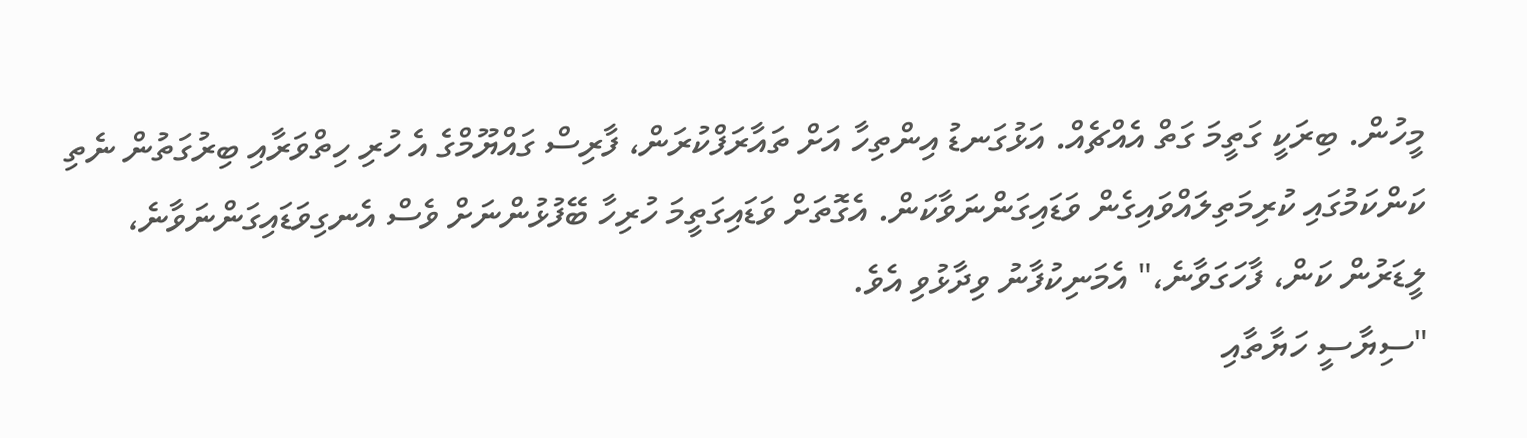މީހުން. ބިރަކީ ގަތީމަ ގަތް އެއްޗެއް. އަޅުގަނޑު އިންތިހާ އަށް ތައާރަފްކުރަން، ފާރިސް ގައްޔޫމްގެ އެ ހުރި ހިތްވަރާއި ބިރުގަތުން ނެތި ކަންކަމުގައި ކުރިމަތިލައްވައިގެން ވަޑައިގަންނަވާކަން. އެގޮތަށް ވަޑައިގަތީމަ ހުރިހާ ބޭފުޅުންނަށް ވެސް އެނގިވަޑައިގަންނަވާނެ، ލީޑަރުން ކަން، ފާހަގަވާނެ،" އެމަނިކުފާނު ވިދާޅުވި އެވެ.
"ސިޔާސީ ހަޔާތާއި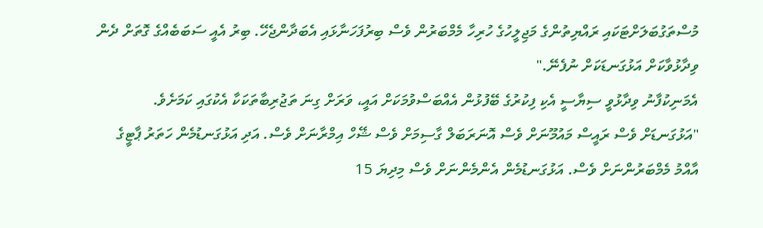މުސްތަގުބަލަށްޓަކައި ރައްޔިތުންގެ މަޖިލީހުގެ ހުރިހާ މެމްބަރުން ވެސް ބިރުފަހަނާޅައި އެބަދާންޖެހޭ. ބިރު އެއީ ސަބަބެއްގެ ގޮތަށް ދެން ވިދާޅުވާކަށް އަޅުގަނޑަކަށް ނުފެނޭ."
އެމަނިކުފާނު ވިދާޅުވީ ސިޔާސީ އެކި ފިކުރުގެ ބޭފުޅުން އެއްބަސްވުމަކަށް އައީ، ވަރަށް ގިނަ ތަޖުރިބާތަކަކާ އެކުގައި ކަމަށެވެ.
"އަޅުގަނޑަށް ވެސް ރައީސް މައުމޫނަށް ވެސް އޮނަރަބަލް ގާސިމަށް ވެސް ޝޭހް އިމްރާނަށް ވެސް. އަދި އަޅުގަނޑުމެން ހަތަރު ޕާޓީގެ އާއްމު މެމްބަރުންނަށް ވެސް. އަޅުގަނޑުމެން އެންމެންނަށް ވެސް މިދިޔަ 15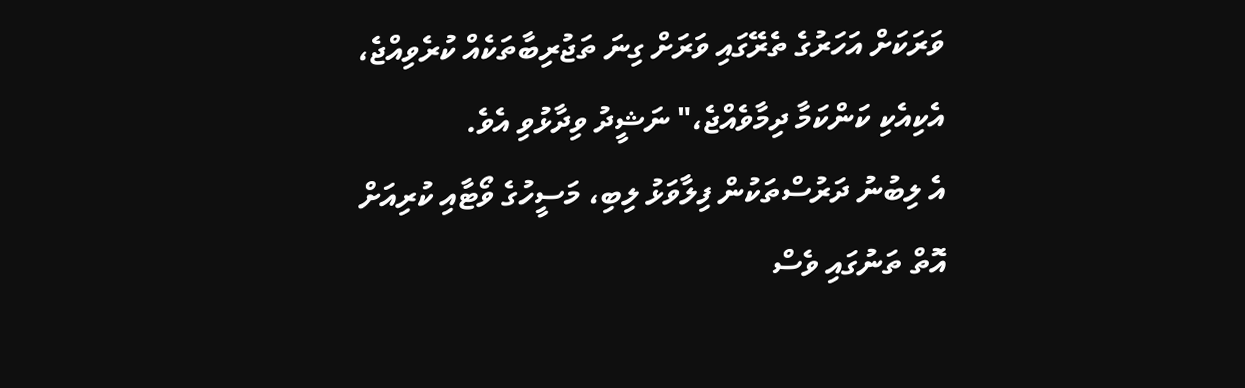ވަރަކަށް އަހަރުގެ ތެރޭގައި ވަރަށް ގިނަ ތަޖުރިބާތަކެއް ކުރެވިއްޖެ، އެކިއެކި ކަންކަމާ ދިމާވެއްޖެ،" ނަޝީދު ވިދާޅުވި އެވެ.
އެ ލިބުނު ދަރުސްތަކުން ފިލާވަޅު ލިބި، މަސީހުގެ ވޯޓާއި ކުރިއަށް އޮތް ތަނުގައި ވެސް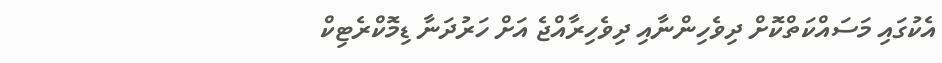އެކުގައި މަސައްކަތްކޮށް ދިވެހިންނާއި ދިވެހިރާއްޖެ އަށް ހަރުދަނާ ޑިމޮކްރެޓިކް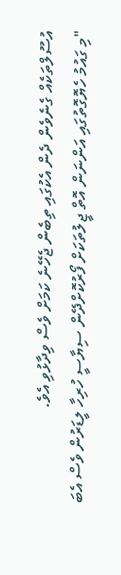އުސޫލްތަކެއް ގެނެވެން ދެން އެކުގައި ތިބެން ޖެހޭނެ ކަމަށް ވެސް ވިދާޅުވި އެވެ.
"މި ގައުމު ހެޔޮގޮތުގައި އަންނަން އޮތް ޖީލުތަކަށް ފޯރުކޮށްދޭން ސިޔާސީ ހުރިހާ ލީޑަރުން ވެސް އެބަ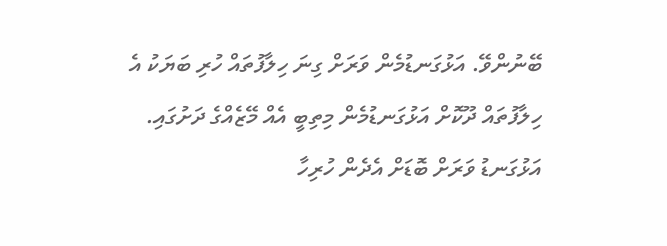ބޭނުންވޭ. އަޅުގަނޑުމެން ވަރަށް ގިނަ ހިލާފުތައް ހުރި ބަޔަކު އެ ހިލާފުތައް ދޫކޮށް އަޅުގަނޑުމެން މިތިބީ އެއް މޭޒެއްގެ ދަށުގައި. އަޅުގަނޑު ވަރަށް ބޮޑަށް އެދެން ހުރިހާ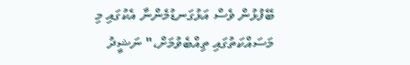ބޭފުޅުން ވެސް އަޅުގަނޑުމެންނާ އެކުގައި މި މަސައްކަތުގައި ތިއްބެވުމަށް،" ނަޝީދު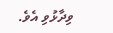ވިދާޅުވި އެވެ.